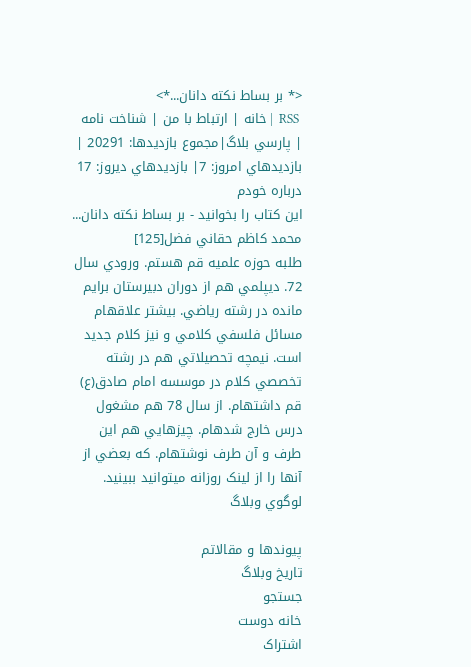<* بر بساط نکته دانان...*>
 RSS  | خانه | ارتباط با من | شناخت نامه | پارسي بلاگ|مجموع بازديدها: 20291 | بازديدهاي امروز: 7| بازديدهاي ديروز: 17
درباره خودم
اين کتاب را بخوانيد - بر بساط نکته دانان...
محمد کاظم حقاني فضل[125]
طلبه حوزه علميه قم هستم. ورودي سال 72. ديپلمي هم از دوران دبيرستان برايم مانده در رشته رياضي. بيشتر علاقهام مسائل فلسفي کلامي و نيز کلام جديد است. نيمچه تحصيلاتي هم در رشته تخصصي کلام در موسسه امام صادق(ع) قم داشتهام. از سال 78 هم مشغول درس خارج شدهام. چيزهايي هم اين طرف و آن طرف نوشتهام. که بعضي از آنها را از لينک روزانه ميتوانيد ببينيد.
لوگوي وبلاگ

پيوندها و مقالاتم
تاريخ وبلاگ
جستجو
خانه دوست
اشتراک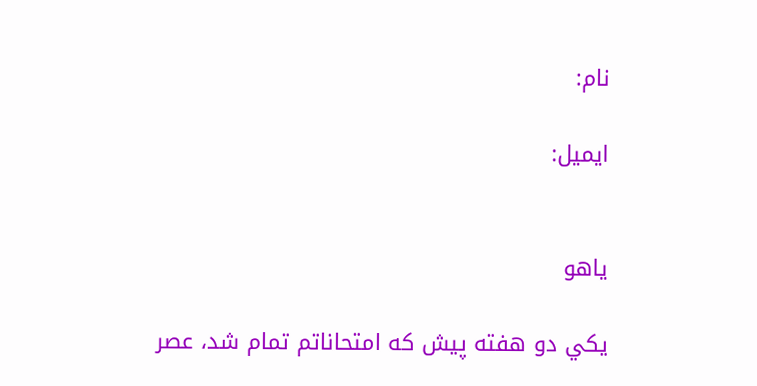نام:

ايميل:


ياهو

يکي دو هفته پيش که امتحاناتم تمام شد، عصر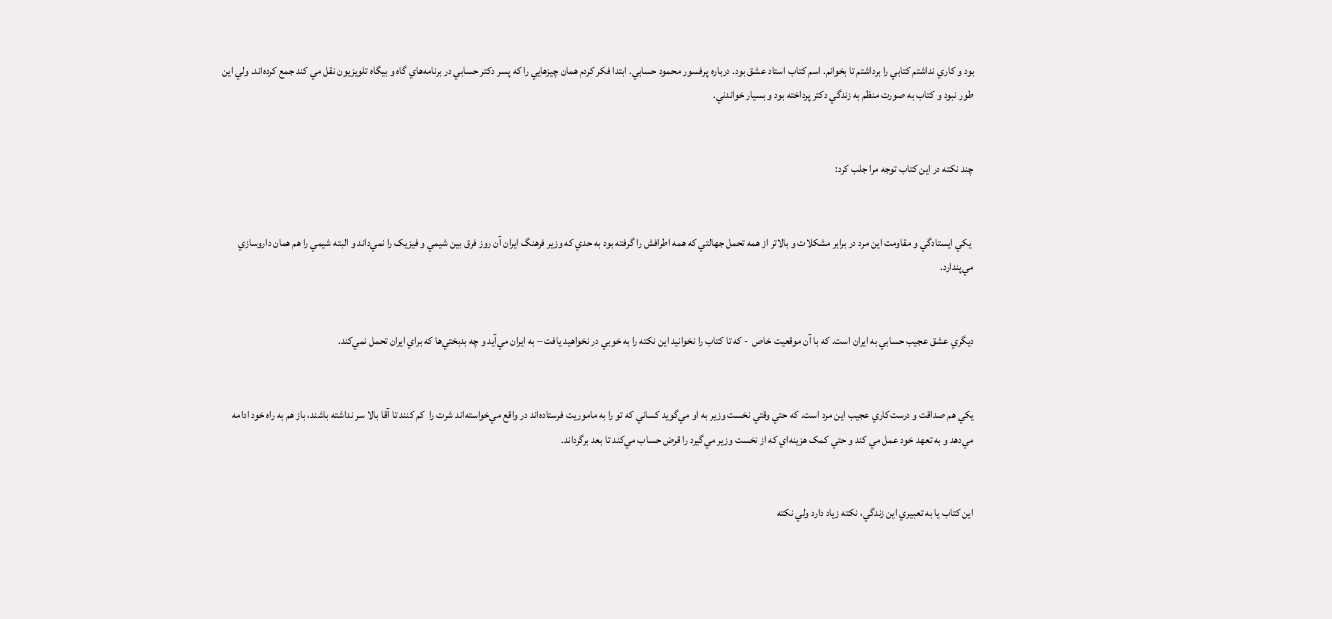بود و کاري نداشتم کتابي را برداشتم تا بخوانم. اسم کتاب استاد عشق بود. درباره پرفسور محمود حسابي. ابتدا فکر کردم همان چيزهايي را که پسر دکتر حسابي در برنامه‌هاي گاه و بيگاه تلويزيون نقل مي کند جمع کرده‌اند. ولي اين طور نبود و کتاب به صورت منظم به زندگي دکتر پرداخته بود و بسيار خواندني.


چند نکته در اين کتاب توجه مرا جلب کرد:


 يکي ايستادگي و مقاومت اين مرد در برابر مشکلات و بالاتر از همه تحمل جهالتي که همه اطرافش را گرفته بود به حدي که وزير فرهنگ ايران آن روز فرق بين شيمي و فيزيک را نمي‌داند و البته شيمي را هم همان داروسازي مي‌پندارد.


ديگري عشق عجيب حسابي به ايران است. که با آن موقعيت خاص  - که تا کتاب را نخوانيد اين نکته را به خوبي در نخواهيد يافت – به ايران مي‌آيد و چه بدبختي‌ها که براي ايران تحمل نمي‌کند.


يکي هم صداقت و درست‌کاري عجيب اين مرد است. که حتي وقتي نخست وزير به او مي‌گويد کساني که تو را به ماموريت فرستاده‌اند در واقع مي‌خواسته‌اند شرت را  کم کنند تا آقا بالا سر نداشته باشند، باز هم به راه خود ادامه مي‌دهد و به تعهد خود عمل مي کند و حتي کمک هزينه‌اي که از نخست وزير مي‌گيرد را قرض حساب مي‌کند تا بعد برگرداند.


اين کتاب يا به تعبيري اين زندگي، نکته زياد دارد ولي نکته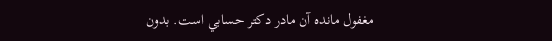مغفول مانده آن مادر دکتر حسابي است. بدون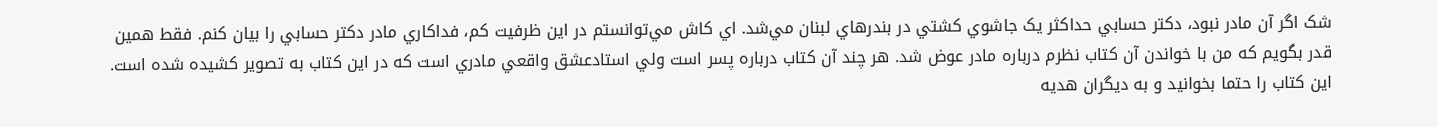شک اگر آن مادر نبود، دکتر حسابي حداکثر يک جاشوي کشتي در بندرهاي لبنان مي‌شد. اي کاش مي‌توانستم در اين ظرفيت کم، فداکاري مادر دکتر حسابي را بيان کنم. فقط همين قدر بگويم که من با خواندن آن کتاب نظرم درباره مادر عوض شد. هر چند آن کتاب درباره پسر است ولي استادعشق واقعي مادري است که در اين کتاب به تصوير کشيده شده است. اين کتاب را حتما بخوانيد و به ديگران هديه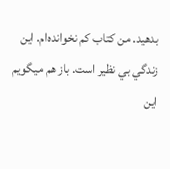بدهيد. من کتاب کم نخوانده‌ام. اين زندگي بي نظير است. باز هم ميگويم اين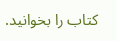کتاب را بخوانيد.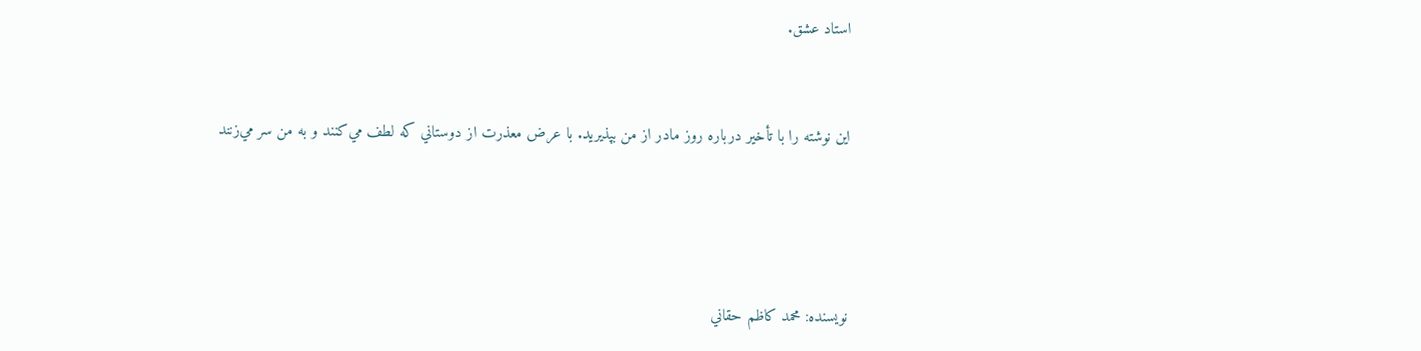استاد عشق.


اين نوشته را با تأخير درباره روز مادر از من بپذيريد. با عرض معذرت از دوستاني که لطف مي‌کنند و به من سر مي‌زنند




نويسنده: محمد کاظم حقاني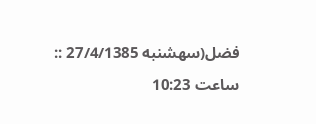فضل(سهشنبه 27/4/1385 :: ساعت 10:23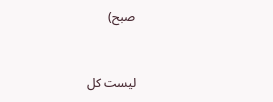صبح)


ليست کل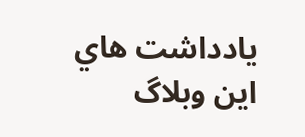يادداشت هاي اين وبلاگ